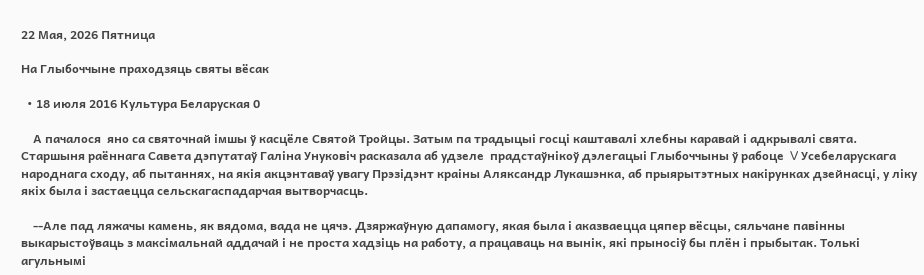22 Мая, 2026 Пятница

На Глыбоччыне праходзяць святы вёсак

  • 18 июля 2016 Культура Беларуская 0

    А пачалося  яно са святочнай імшы ў касцёле Святой Тройцы. Затым па традыцыі госці каштавалі хлебны каравай і адкрывалі свята. Старшыня раённага Савета дэпутатаў Галіна Унуковіч расказала аб удзеле  прадстаўнікоў дэлегацыі Глыбоччыны ў рабоце  V Усебеларускага народнага сходу, аб пытаннях, на якія акцэнтаваў увагу Прэзідэнт краіны Аляксандр Лукашэнка, аб прыярытэтных накірунках дзейнасці, у ліку якіх была і застаецца сельскагаспадарчая вытворчасць.

    --Але пад ляжачы камень, як вядома, вада не цячэ. Дзяржаўную дапамогу, якая была і аказваецца цяпер вёсцы, сяльчане павінны выкарыстоўваць з максімальнай аддачай і не проста хадзіць на работу, а працаваць на вынік, які прыносіў бы плён і прыбытак. Толькі агульнымі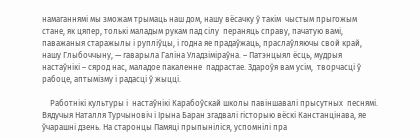намаганнямі мы зможам трымаць наш дом, нашу вёсачку ў такім  чыстым прыгожым стане, як цяпер, толькі маладым рукам пад сілу  пераняць справу, пачатую вамі, паважаныя старажылы і рупліўцы, і годна яе прадаўжаць, праслаўляючы свой край, нашу Глыбоччыну, — гаварыла Галіна Уладзіміраўна. – Патэнцыял ёсць, мудрыя настаўнікі – сярод нас, маладое пакаленне  падрастае. Здароўя вам усім,  творчасці ў рабоце, аптымізму і радасці ў жыцці.

    Работнікі культуры і  настаўнікі Карабоўскай школы павіншавалі прысутных  песнямі. Вядучыя Наталля Турчыновіч і Ірына Баран згадвалі гісторыю вёскі Канстанцінава, яе ўчарашні дзень. На старонцы Памяці прыпыніліся, успомнілі пра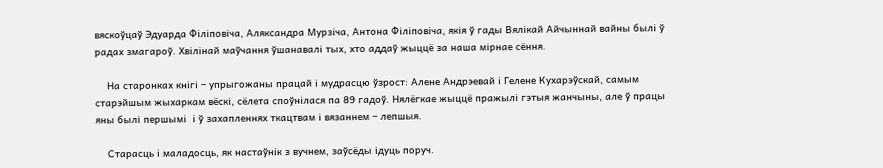вяскоўцаў Эдуарда Філіповіча, Аляксандра Мурзіча, Антона Філіповіча, якія ў гады Вялікай Айчыннай вайны былі ў радах змагароў. Хвілінай маўчання ўшанавалі тых, хто аддаў жыццё за наша мірнае сёння.

    На старонках кнігі – упрыгожаны працай і мудрасцю ўзрост: Алене Андрэевай і Гелене Кухарэўскай, самым старэйшым жыхаркам вёскі, сёлета споўнілася па 89 гадоў. Нялёгкае жыццё пражылі гэтыя жанчыны, але ў працы яны былі першымі  і ў захапленнях ткацтвам і вязаннем – лепшыя.

    Старасць і маладосць, як настаўнік з вучнем, заўсёды ідуць поруч.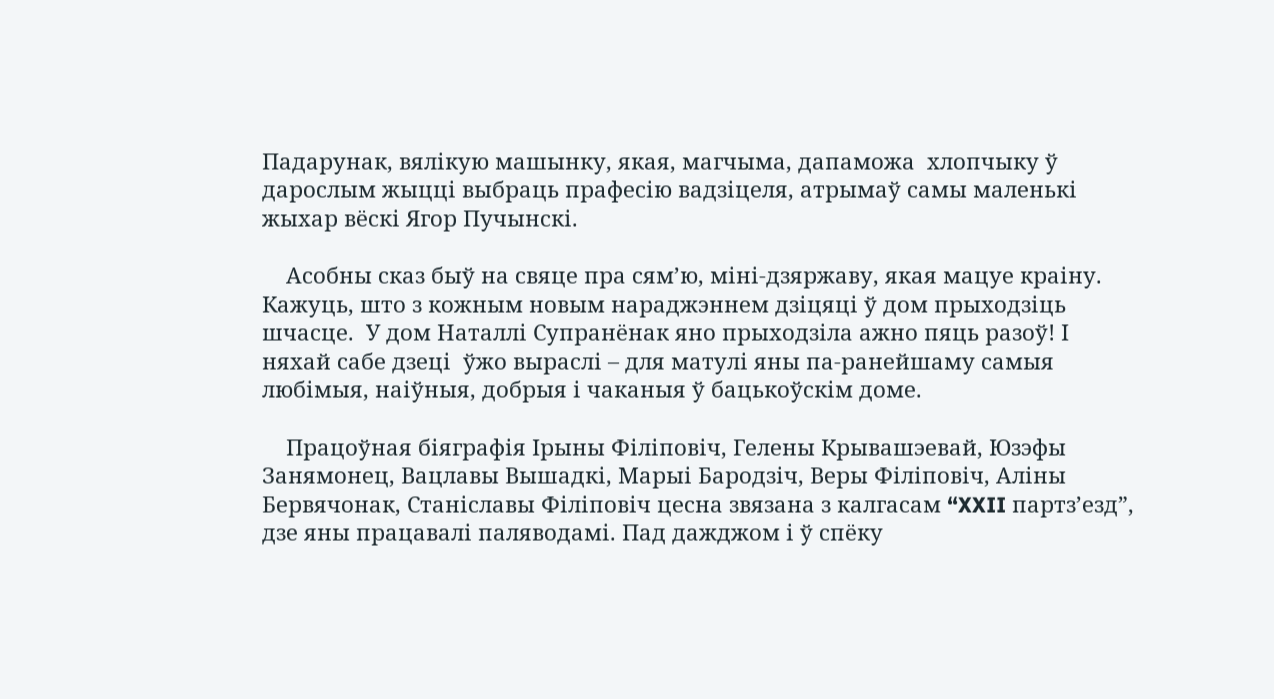Падарунак, вялікую машынку, якая, магчыма, дапаможа  хлопчыку ў дарослым жыцці выбраць прафесію вадзіцеля, атрымаў самы маленькі жыхар вёскі Ягор Пучынскі.

    Асобны сказ быў на свяце пра сям’ю, міні-дзяржаву, якая мацуе краіну. Кажуць, што з кожным новым нараджэннем дзіцяці ў дом прыходзіць шчасце.  У дом Наталлі Супранёнак яно прыходзіла ажно пяць разоў! І няхай сабе дзеці  ўжо выраслі – для матулі яны па-ранейшаму самыя любімыя, наіўныя, добрыя і чаканыя ў бацькоўскім доме.

    Працоўная біяграфія Ірыны Філіповіч, Гелены Крывашэевай, Юзэфы Занямонец, Вацлавы Вышадкі, Марыі Бародзіч, Веры Філіповіч, Аліны Бервячонак, Станіславы Філіповіч цесна звязана з калгасам “XXII партз’езд”, дзе яны працавалі паляводамі. Пад дажджом і ў спёку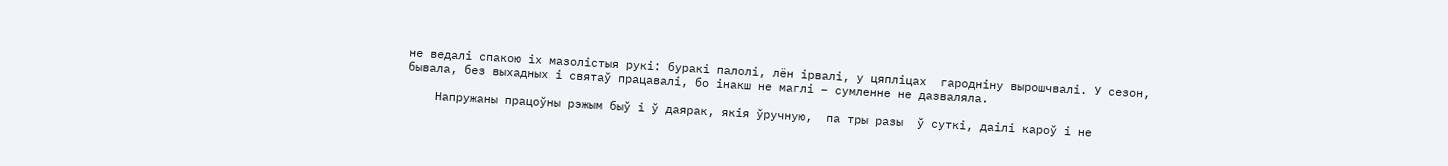не ведалі спакою іх мазолістыя рукі: буракі палолі, лён ірвалі, у цяпліцах  гародніну вырошчвалі. У сезон, бывала, без выхадных і святаў працавалі, бо інакш не маглі – сумленне не дазваляла.

    Напружаны працоўны рэжым быў і ў даярак, якія ўручную,  па тры разы  ў суткі, даілі кароў і не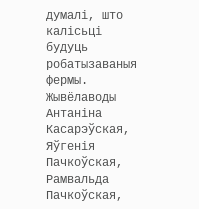думалі, што калісьці  будуць  робатызаваныя фермы. Жывёлаводы Антаніна Касарэўская, Яўгенія Пачкоўская, Рамвальда Пачкоўская,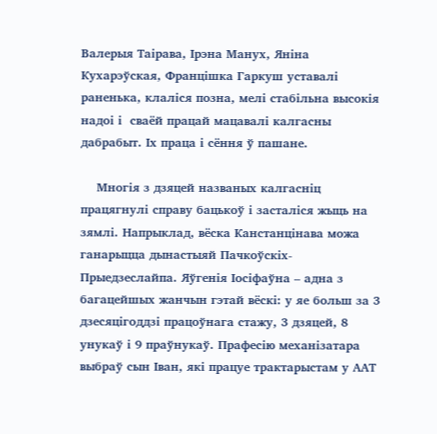Валерыя Таірава, Ірэна Манух, Яніна Кухарэўская, Францішка Гаркуш уставалі раненька, клаліся позна, мелі стабільна высокія надоі і  сваёй працай мацавалі калгасны дабрабыт. Іх праца і сёння ў пашане.

    Многія з дзяцей названых калгасніц працягнулі справу бацькоў і засталіся жыць на зямлі. Напрыклад, вёска Канстанцінава можа ганарыцца дынастыяй Пачкоўскіх-Прыедзеслайпа. Яўгенія Іосіфаўна – адна з багацейшых жанчын гэтай вёскі: у яе больш за 3 дзесяцігоддзі працоўнага стажу, 3 дзяцей, 8 унукаў і 9 праўнукаў. Прафесію механізатара выбраў сын Іван, які працуе трактарыстам у ААТ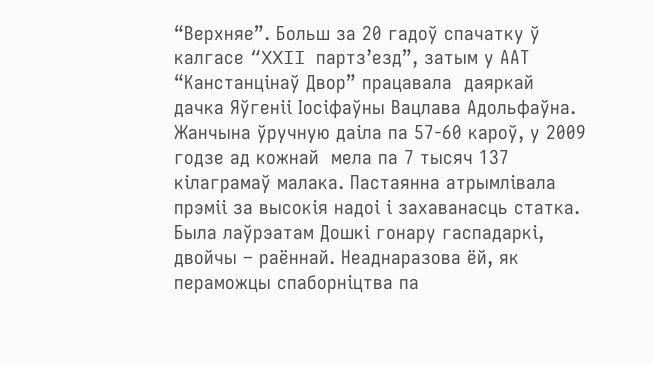“Верхняе”. Больш за 20 гадоў спачатку ў калгасе “XXII партз’езд”, затым у ААТ “Канстанцінаў Двор” працавала  даяркай  дачка Яўгеніі Іосіфаўны Вацлава Адольфаўна. Жанчына ўручную даіла па 57-60 кароў, у 2009 годзе ад кожнай  мела па 7 тысяч 137 кілаграмаў малака. Пастаянна атрымлівала прэміі за высокія надоі і захаванасць статка. Была лаўрэатам Дошкі гонару гаспадаркі, двойчы – раённай. Неаднаразова ёй, як пераможцы спаборніцтва па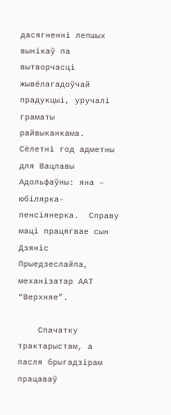дасягненні лепшых вынікаў па вытворчасці жывёлагадоўчай прадукцыі, уручалі  граматы райвыканкама. Сёлетні год адметны для Вацлавы Адольфаўны: яна – юбілярка-пенсіянерка.  Справу маці працягвае сын Дзяніс Прыедзеслайпа, механізатар ААТ “Верхняе”.

    Спачатку трактарыстам, а пасля брыгадзірам працаваў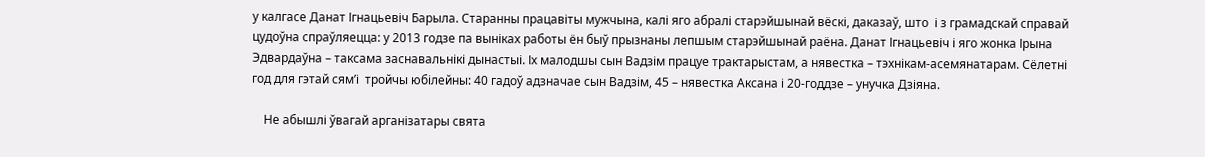у калгасе Данат Ігнацьевіч Барыла. Старанны працавіты мужчына, калі яго абралі старэйшынай вёскі, даказаў, што  і з грамадскай справай цудоўна спраўляецца: у 2013 годзе па выніках работы ён быў прызнаны лепшым старэйшынай раёна. Данат Ігнацьевіч і яго жонка Ірына Эдвардаўна – таксама заснавальнікі дынастыі. Іх малодшы сын Вадзім працуе трактарыстам, а нявестка – тэхнікам-асемянатарам. Сёлетні год для гэтай сям’і  тройчы юбілейны: 40 гадоў адзначае сын Вадзім, 45 – нявестка Аксана і 20-годдзе – унучка Дзіяна.

    Не абышлі ўвагай арганізатары свята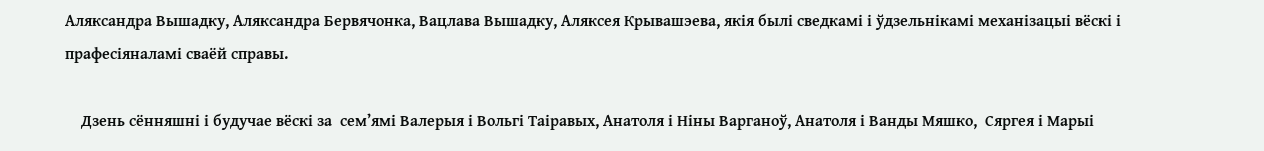Аляксандра Вышадку, Аляксандра Бервячонка, Вацлава Вышадку, Аляксея Крывашэева, якія былі сведкамі і ўдзельнікамі механізацыі вёскі і прафесіяналамі сваёй справы.

    Дзень сённяшні і будучае вёскі за  сем’ямі Валерыя і Вольгі Таіравых, Анатоля і Ніны Варганоў, Анатоля і Ванды Мяшко,  Сяргея і Марыі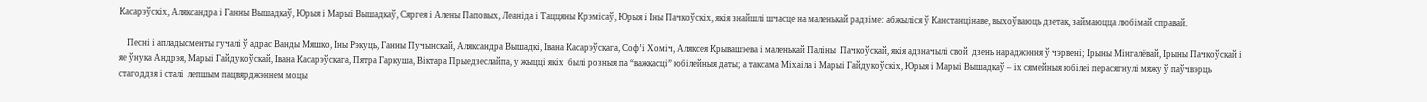Касарэўскіх, Аляксандра і Ганны Вышадкаў, Юрыя і Марыі Вышадкаў, Сяргея і Алены Паповых, Леаніда і Таццяны Крэмісаў, Юрыя і Іны Пачкоўскіх, якія знайшлі шчасце на маленькай радзіме: абжыліся ў Канстанцінаве, выхоўваюць дзетак, займаюцца любімай справай.

    Песні і апладысменты гучалі ў адрас Ванды Мяшко, Іны Рэкуць, Ганны Пучынскай, Аляксандра Вышадкі, Івана Касарэўскага, Соф’і Хоміч, Аляксея Крывашэева і маленькай Паліны  Пачкоўскай, якія адзначылі свой  дзень нараджэння ў чэрвені; Ірыны Мінгалёвай, Ірыны Пачкоўскай і яе ўнука Андрэя, Марыі Гайдукоўскай, Івана Касарэўскага, Пятра Гаркуша, Віктара Прыедзеслайпа, у жыцці якіх  былі розныя па “важкасці” юбілейныя даты; а таксама Міхаіла і Марыі Гайдукоўскіх, Юрыя і Марыі Вышадкаў – іх сямейныя юбілеі перасягнулі мяжу ў паўчвэрць стагоддзя і сталі  лепшым пацвярджэннем моцы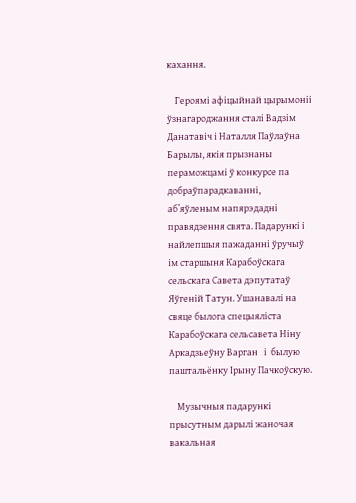кахання.

    Героямі афіцыйнай цырымоніі ўзнагароджання сталі Вадзім Данатавіч і Наталля Паўлаўна Барылы, якія прызнаны пераможцамі ў конкурсе па добраўпарадкаванні, аб’яўленым напярэдадні правядзення свята. Падарункі і найлепшыя пажаданні ўручыў ім старшыня Карабоўскага сельскага Савета дэпутатаў Яўгеній Татун. Ушанавалі на свяце былога спецыяліста Карабоўскага сельсавета Ніну Аркадзьеўну Варган   і  былую паштальёнку Ірыну Пачкоўскую.

    Музычныя падарункі прысутным дарылі жаночая вакальная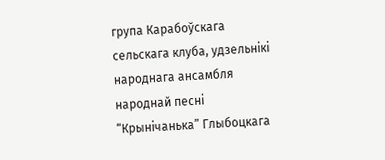група Карабоўскага сельскага клуба, удзельнікі народнага ансамбля народнай песні “Крынічанька” Глыбоцкага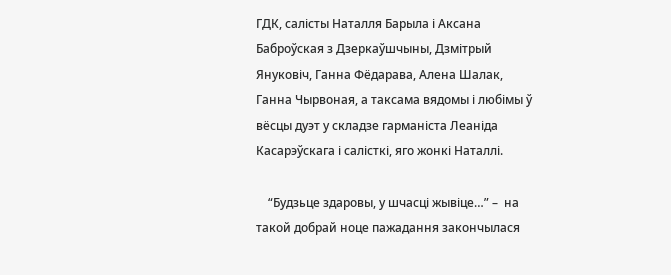ГДК, салісты Наталля Барыла і Аксана Баброўская з Дзеркаўшчыны, Дзмітрый Януковіч, Ганна Фёдарава, Алена Шалак,  Ганна Чырвоная, а таксама вядомы і любімы ў вёсцы дуэт у складзе гарманіста Леаніда  Касарэўскага і салісткі, яго жонкі Наталлі.

    “Будзьце здаровы, у шчасці жывіце…” –  на такой добрай ноце пажадання закончылася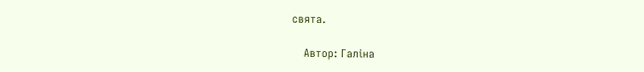свята.

    Автор: Галіна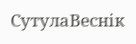СутулаВеснік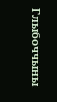Глыбоччыны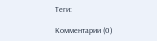Теги:

Комментарии (0)